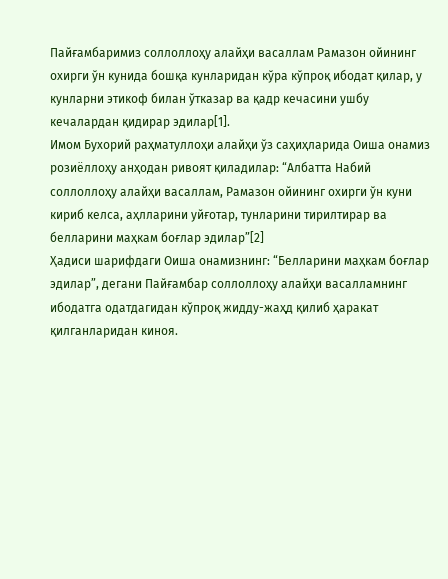Пайғамбаримиз соллоллоҳу алайҳи васаллам Рамазон ойининг охирги ўн кунида бошқа кунларидан кўра кўпроқ ибодат қилар, у кунларни этикоф билан ўтказар ва қадр кечасини ушбу кечалардан қидирар эдилар[1].
Имом Бухорий раҳматуллоҳи алайҳи ўз саҳиҳларида Оиша онамиз розиёллоҳу анҳодан ривоят қиладилар: “Албатта Набий соллоллоҳу алайҳи васаллам, Рамазон ойининг охирги ўн куни кириб келса, аҳлларини уйғотар, тунларини тирилтирар ва белларини маҳкам боғлар эдилар”[2]
Ҳадиси шарифдаги Оиша онамизнинг: “Белларини маҳкам боғлар эдилар”, дегани Пайғамбар соллоллоҳу алайҳи васалламнинг ибодатга одатдагидан кўпроқ жидду-жаҳд қилиб ҳаракат қилганларидан киноя.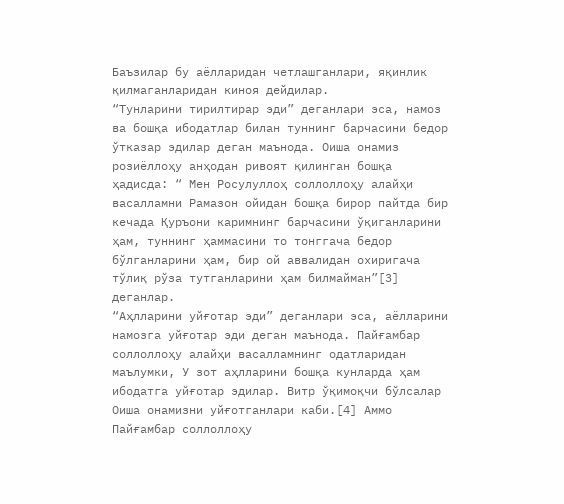Баъзилар бу аёлларидан четлашганлари, яқинлик қилмаганларидан киноя дейдилар.
“Тунларини тирилтирар эди” деганлари эса, намоз ва бошқа ибодатлар билан туннинг барчасини бедор ўтказар эдилар деган маънода. Оиша онамиз розиёллоҳу анҳодан ривоят қилинган бошқа ҳадисда: “ Мен Росулуллоҳ соллоллоҳу алайҳи васалламни Рамазон ойидан бошқа бирор пайтда бир кечада Қуръони каримнинг барчасини ўқиганларини ҳам, туннинг ҳаммасини то тонггача бедор бўлганларини ҳам, бир ой аввалидан охиригача тўлиқ рўза тутганларини ҳам билмайман”[3] деганлар.
“Аҳлларини уйғотар эди” деганлари эса, аёлларини намозга уйғотар эди деган маънода. Пайғамбар соллоллоҳу алайҳи васалламнинг одатларидан маълумки, У зот аҳлларини бошқа кунларда ҳам ибодатга уйғотар эдилар. Витр ўқимоқчи бўлсалар Оиша онамизни уйғотганлари каби.[4] Аммо Пайғамбар соллоллоҳу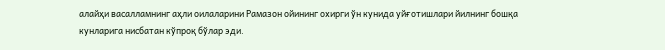алайҳи васалламнинг аҳли оилаларини Рамазон ойининг охирги ўн кунида уйғотишлари йилнинг бошқа кунларига нисбатан кўпроқ бўлар эди.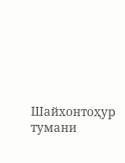Шайхонтоҳур тумани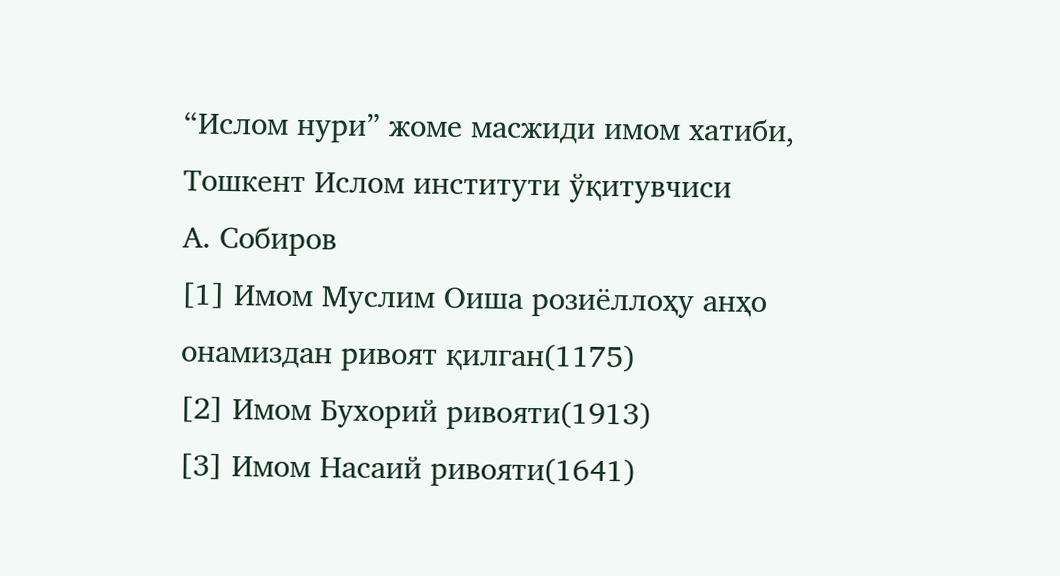“Ислом нури” жоме масжиди имом хатиби,
Тошкент Ислом институти ўқитувчиси
А. Собиров
[1] Имом Муслим Оиша розиёллоҳу анҳо онамиздан ривоят қилган(1175)
[2] Имом Бухорий ривояти(1913)
[3] Имом Насаий ривояти(1641)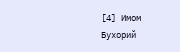[4] Имом Бухорий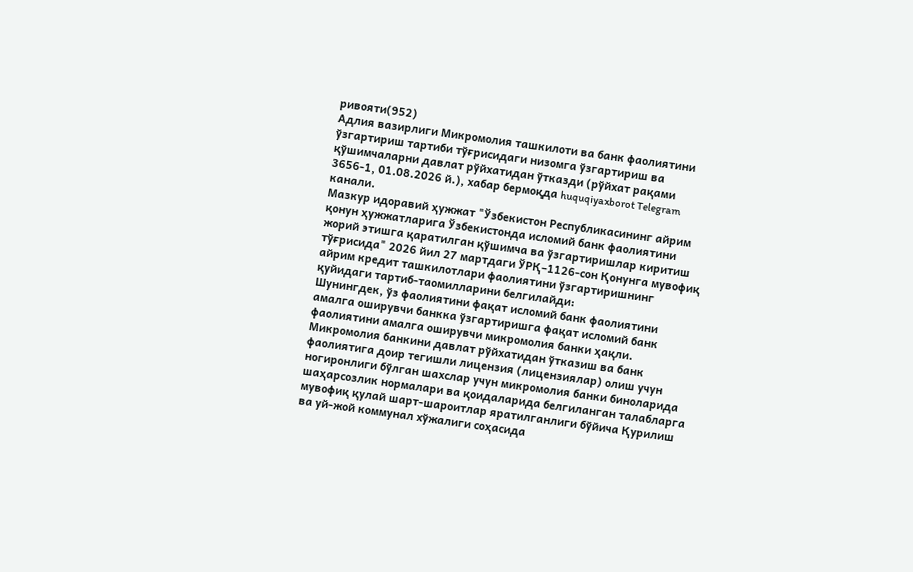ривояти(952)
Адлия вазирлиги Микромолия ташкилоти ва банк фаолиятини ўзгартириш тартиби тўғрисидаги низомга ўзгартириш ва қўшимчаларни давлат рўйхатидан ўтказди (рўйхат рақами 3656-1, 01.08.2026 й.), хабар бермоқда huquqiyaxborot Telegram канали.
Мазкур идоравий ҳужжат "Ўзбекистон Республикасининг айрим қонун ҳужжатларига Ўзбекистонда исломий банк фаолиятини жорий этишга қаратилган қўшимча ва ўзгартиришлар киритиш тўғрисида" 2026 йил 27 мартдаги ЎРҚ–1126-сон Қонунга мувофиқ айрим кредит ташкилотлари фаолиятини ўзгартиришнинг қуйидаги тартиб-таомилларини белгилайди:
Шунингдек, ўз фаолиятини фақат исломий банк фаолиятини амалга оширувчи банкка ўзгартиришга фақат исломий банк фаолиятини амалга оширувчи микромолия банки ҳақли.
Микромолия банкини давлат рўйхатидан ўтказиш ва банк фаолиятига доир тегишли лицензия (лицензиялар) олиш учун ногиронлиги бўлган шахслар учун микромолия банки биноларида шаҳарсозлик нормалари ва қоидаларида белгиланган талабларга мувофиқ қулай шарт-шароитлар яратилганлиги бўйича Қурилиш ва уй-жой коммунал хўжалиги соҳасида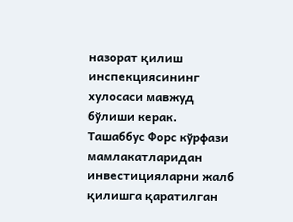назорат қилиш инспекциясининг хулосаси мавжуд бўлиши керак.
Ташаббус Форс кўрфази мамлакатларидан инвестицияларни жалб қилишга қаратилган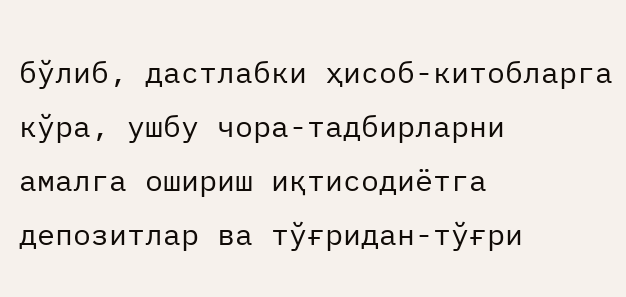бўлиб, дастлабки ҳисоб-китобларга кўра, ушбу чора-тадбирларни амалга ошириш иқтисодиётга депозитлар ва тўғридан-тўғри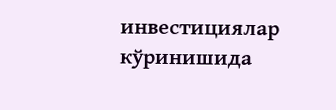инвестициялар кўринишида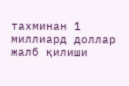тахминан 1 миллиард доллар жалб қилиши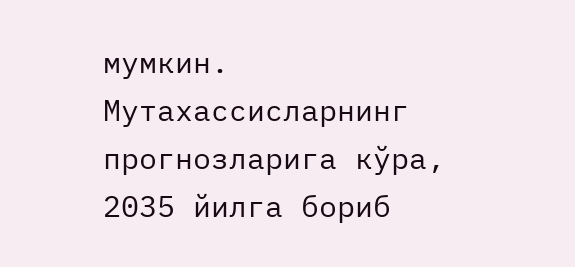мумкин. Мутахассисларнинг прогнозларига кўра, 2035 йилга бориб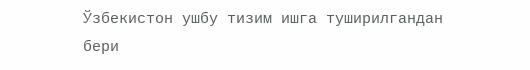Ўзбекистон ушбу тизим ишга туширилгандан бери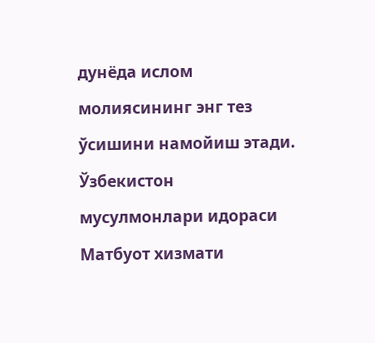дунёда ислом молиясининг энг тез ўсишини намойиш этади.
Ўзбекистон мусулмонлари идораси Матбуот хизмати